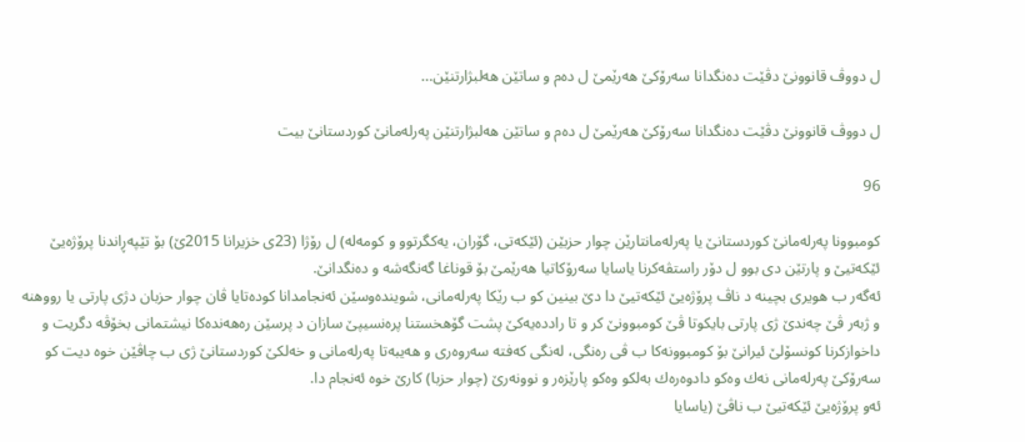ل دووڤ قانوونێ دڤێت ده‌نگدانا سه‌رۆكێ هه‌رێمێ ل ده‌م و ساتێن هه‌لبژارتنێن...

ل دووڤ قانوونێ دڤێت ده‌نگدانا سه‌رۆكێ هه‌رێمێ ل ده‌م و ساتێن هه‌لبژارتنێن په‌رله‌مانێ كوردستانێ بیت

96

كومبوونا په‌رله‌مانێ كوردستانێ یا په‌رله‌مانتارێن چوار حزبێن (ئێكه‌تی، گۆران، یه‌كگرتوو و كومه‌له‌) ل رۆژا (23ی خزیرانا 2015ێ) بۆ تێپه‌ڕاندنا پرۆژه‌یێ ئێكه‌تیێ و پارتێن دی بوو ل دۆر راستڤه‌كرنا یاسایا سه‌رۆكاتیا هه‌رێمێ بۆ قوناغا گه‌نگه‌شه‌ و ده‌نگدانێ.
ئه‌گه‌ر ب هویری بچینه‌ د ناڤ پرۆژه‌یێ ئێكه‌تیێ دا دێ بینین كو ب رێكا په‌رله‌مانی، شوینده‌وسێن ئه‌نجامدانا كوده‌تایا ڤان چوار حزبان دژی پارتی یا رووهنه‌ و ژبه‌ر ڤێ چه‌ندێ ژی پارتی بایكوتا ڤێ كومبوونێ كر و تا رادده‌یه‌كێ پشت گۆهخستنا پره‌نسیپێ سازان د پرسێن ره‌هه‌نده‌كا نیشتمانی بخۆڤه‌ دگریت و داخوازكرنا كونسۆلێ ئیرانێ بۆ كومبوونه‌كا ب ڤی ره‌نگی، له‌نگی كه‌فته‌ سه‌روه‌ری و هه‌یبه‌تا په‌رله‌مانی و خه‌لكێ كوردستانێ ژی ب چاڤێن خوه‌ دیت كو سه‌رۆكێ په‌رله‌مانی نه‌ك وه‌كو دادوه‌ره‌ك به‌لكو وه‌كو پارێزه‌ر و نوونه‌رێ (چوار حزبا) كارێ خوه‌ ئه‌نجام دا.
ئه‌و پرۆژه‌یێ ئێكه‌تیێ ب ناڤێ (یاسایا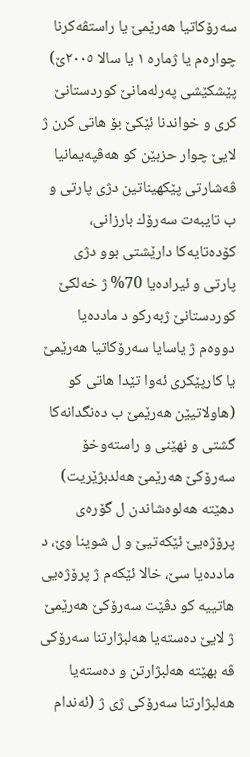سه‌رۆكاتیا هه‌رێمێ یا راستڤه‌كرنا چواره‌م یا ژماره‌ ١ یا سالا ٢٠٠٥ێ) پێشكێشی په‌رله‌مانێ كوردستانێ كری و خواندنا ئێكێ بۆ هاتی كرن ژ لایێ چوار حزبێن كو هه‌ڤپه‌یمانیا ڤه‌شارتی پێكهیناتین دژی پارتی و ب تایبه‌ت سه‌رۆك بارزانی، كۆده‌تایه‌كا دارێشتی بوو دژی پارتی و ئیراده‌یا 70% ژ خه‌لكێ كوردستانێ ژبه‌ركو د مادده‌یا دووه‌م ژ یاسایا سه‌رۆكاتیا هه‌رێمێ یا كارپێكری ئه‌وا تێدا هاتی كو (هاولاتیێن هه‌رێمێ ب ده‌نگدانه‌كا گشتی و نهێنی و راسته‌وخۆ سه‌رۆكێ هه‌رێمێ هه‌لدبژێریت) دهێته‌ هه‌لوه‌شاندن ل گۆره‌ی پرۆژه‌یێ ئێكه‌تیێ و ل شوینا وێ، د مادده‌یا سێ، خالا ئێكه‌م ژ پرۆژه‌یی هاتییه‌ كو دڤێت سه‌رۆكێ هه‌رێمێ ژ لایێ ده‌سته‌یا هه‌لبژارتنا سه‌رۆكی ڤه‌ بهێته‌ هه‌لبژارتن و ده‌سته‌یا هه‌لبژارتنا سه‌رۆكی ژی ژ (ئه‌ندام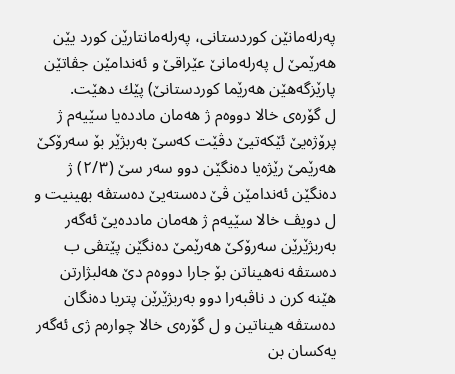په‌رله‌مانێن كوردستانی، په‌رله‌مانتارێن كورد یێن هه‌رێمێ ل په‌رله‌مانێ عێراقێ و ئه‌ندامێن جڤاتێن پارێزگه‌هێن هه‌رێما كوردستانێ) پێك دهێت.
ل گۆره‌ی خالا دووه‌م ژ هه‌مان مادده‌یا سێیه‌م ژ پرۆژه‌یێ ئێكه‌تیێ دڤێت كه‌سێ به‌ربژێر بۆ سه‌رۆكێ هه‌رێمێ رێژه‌یا ده‌نگێن دوو سه‌ر سێ (٢/٣) ژ ده‌نگێن ئه‌ندامێن ڤێ ده‌سته‌یێ ده‌ستڤه‌ بهینیت و ل دویڤ خالا سێیه‌م ژ هه‌مان مادده‌یێ ئه‌گه‌ر به‌ربژێرێن سه‌رۆكێ هه‌رێمێ ده‌نگێن پێتڤی ب ده‌ستڤه‌ نه‌هیناتن بۆ جارا دووه‌م دێ هه‌لبژارتن هێنه‌ كرن د ناڤبه‌را دوو به‌ربژێرێن پتریا ده‌نگان ده‌ستڤه‌ هیناتین و ل گۆره‌ی خالا چواره‌م ژی ئه‌گه‌ر یه‌كسان بن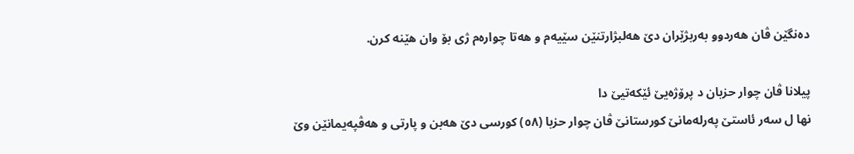ده‌نگێن ڤان هه‌ردوو به‌ربژێران دێ هه‌لبژارتنێن سێیه‌م و هه‌تا چواره‌م ژی بۆ وان هێنه‌ كرن.

پیلانا ڤان چوار حزبان د پرۆژه‌یێ ئێكه‌تیێ دا
نها ل سه‌ر ئاستێ په‌رله‌مانێ كورستانێ ڤان چوار حزبا (٥٨) كورسی دێ هه‌بن و پارتی و هه‌ڤپه‌یمانێن وێ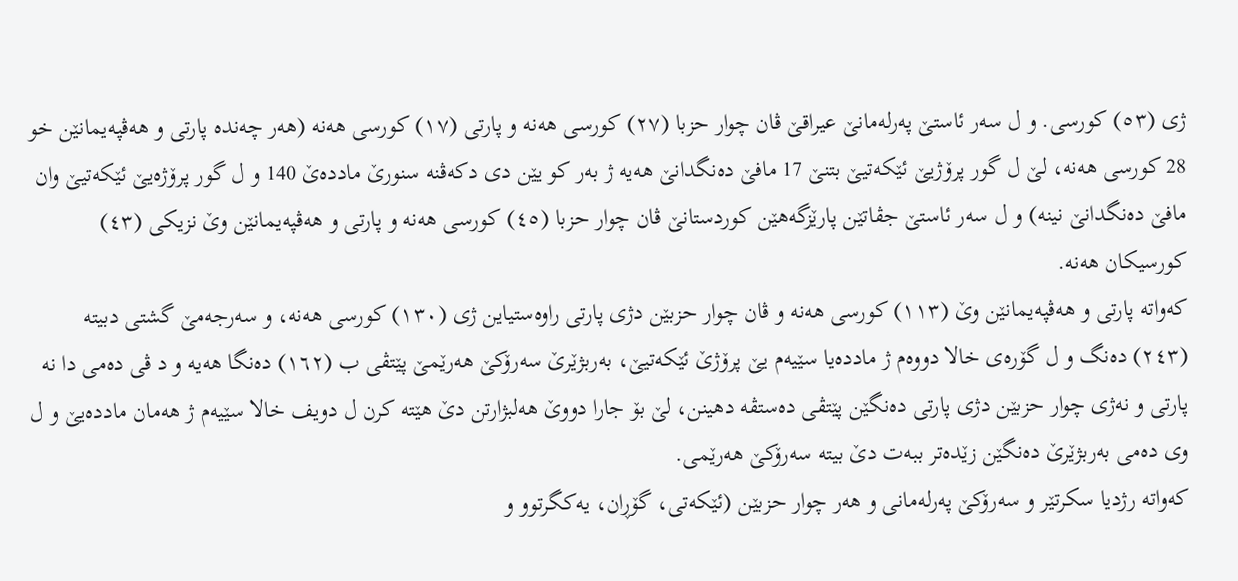ژی (٥٣) كورسی. و ل سه‌ر ئاستێ په‌رله‌مانێ عیراقێ ڤان چوار حزبا (٢٧) كورسی هه‌نه‌ و پارتی (١٧) كورسی هه‌نه‌ (هه‌ر چه‌نده‌ پارتی و هه‌ڤپه‌یمانێن خو 28 كورسی هه‌نه‌، لێ ل گور پرۆژیێ ئێكه‌تیێ بتنێ 17 مافێ ده‌نگدانێ هه‌یه‌ ژ به‌ر كو یێن دی دكه‌ڤنه‌ سنورێ مادده‌ێ 140 و ل گور پرۆژه‌یێ ئێكه‌تیێ وان مافێ ده‌نگدانێ نینه‌) و ل سه‌ر ئاستێ جڤاتێن پارێزگه‌هێن كوردستانێ ڤان چوار حزبا (٤٥) كورسی هه‌نه‌ و پارتی و هه‌ڤپه‌یمانێن وێ نزیكی (٤٣) كورسیكان هه‌نه‌.
كه‌واته‌ پارتی و هه‌ڤپه‌یمانێن وێ (١١٣) كورسی هه‌نه‌ و ڤان چوار حزبێن دژی پارتی راوه‌ستیاین ژی (١٣٠) كورسی هه‌نه‌، و سه‌رجه‌مێ گشتی دبیته‌ (٢٤٣) ده‌نگ و ل گۆره‌ی خالا دووه‌م ژ مادده‌یا سێیه‌م یێ پرۆژێ ئێكه‌تیێ، به‌ربژێرێ سه‌رۆكێ هه‌رێمێ پێتڤی ب (١٦٢) ده‌نگا هه‌یه‌ و د ڤی ده‌می دا نه‌ پارتی و نه‌ژی چوار حزبێن دژی پارتی ده‌نگێن پێتڤی ده‌ستڤه‌ دهینن، لێ بۆ جارا دووێ هه‌لبژارتن دێ هێته‌ كرن ل دویف خالا سێیه‌م ژ هه‌مان مادده‌یێ و ل وی ده‌می به‌ربژێرێ ده‌نگێن زێده‌تر ببه‌ت دێ بیته‌ سه‌رۆكێ هه‌رێمی.
كه‌واته‌ رژدیا سكرتێر و سه‌رۆكێ په‌رله‌مانی و هه‌ر چوار حزبێن (ئێكه‌تی، گۆڕان، یه‌كگرتوو و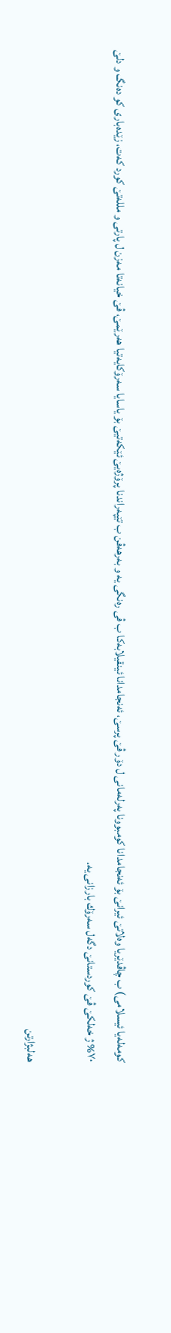كومه‌له‌یا ئیسلامی) ب چاڤدێریا وه‌لاتێ ئیرانێ بۆ ئه‌نجامدانا كومبوونا په‌رله‌مانی ل دۆر ڤێ پرسێ، ئه‌نجامدانا ئینقیلابه‌كا ب ڤی ره‌نگی یه‌ و به‌رهه‌ڤن ب تێپه‌راندنا پرۆژه‌یێ ئێكه‌تیێ بۆ یاسایا سه‌رۆكایه‌تیا هه‌رێمێ، ڤێ خیانه‌تا مه‌زن ل پارتی و ملله‌تێ كورد كه‌ت، زێده‌باری كو ده‌نگ و دلێ ٧٠% ژ خه‌لكێ ڤێ كوردستانێ دگه‌ل سه‌رۆك بارزانی یه‌.

هه‌لبژارتن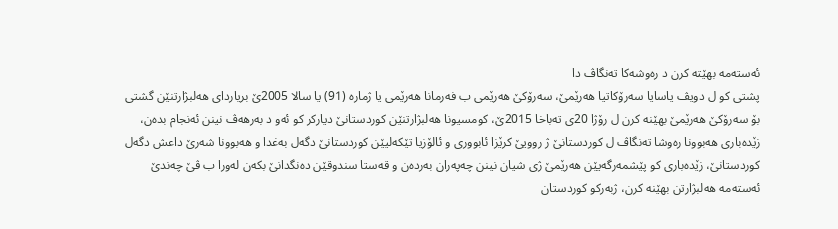ئه‌سته‌مه‌ بهێته‌ كرن د ره‌وشه‌كا ته‌نگاڤ دا
پشتی كو ل دویڤ یاسایا سه‌رۆكاتیا هه‌رێمێ، سه‌رۆكێ هه‌رێمی ب فه‌رمانا هه‌رێمی یا ژماره‌ (91) یا سالا 2005ێ بریاردای هه‌لبژارتنێن گشتی بۆ سه‌رۆكێ هه‌رێمێ بهێنه‌ كرن ل رۆژا 20ی ته‌باخا 2015ێ، كومسیونا هه‌لبژارتنێن كوردستانێ دیاركر كو ئه‌و د به‌رهه‌ڤ نینن ئه‌نجام بده‌ن، زێده‌باری هه‌بوونا ره‌وشا ته‌نگاڤ ل كوردستانێ ژ روویێ كرێزا ئابووری و ئالۆزیا تێكه‌لیێن كوردستانێ دگه‌ل به‌غدا و هه‌بوونا شه‌رێ داعش دگه‌ل كوردستانێ، زێده‌باری كو پێشمه‌رگه‌یێن هه‌رێمێ ژی شیان نینن چه‌په‌ران به‌رده‌ن و قه‌ستا سندوقێن ده‌نگدانێ بكه‌ن له‌ورا ب ڤێ چه‌ندێ ئه‌سته‌مه‌ هه‌لبژارتن بهێنه‌ كرن، ژبه‌ركو كوردستان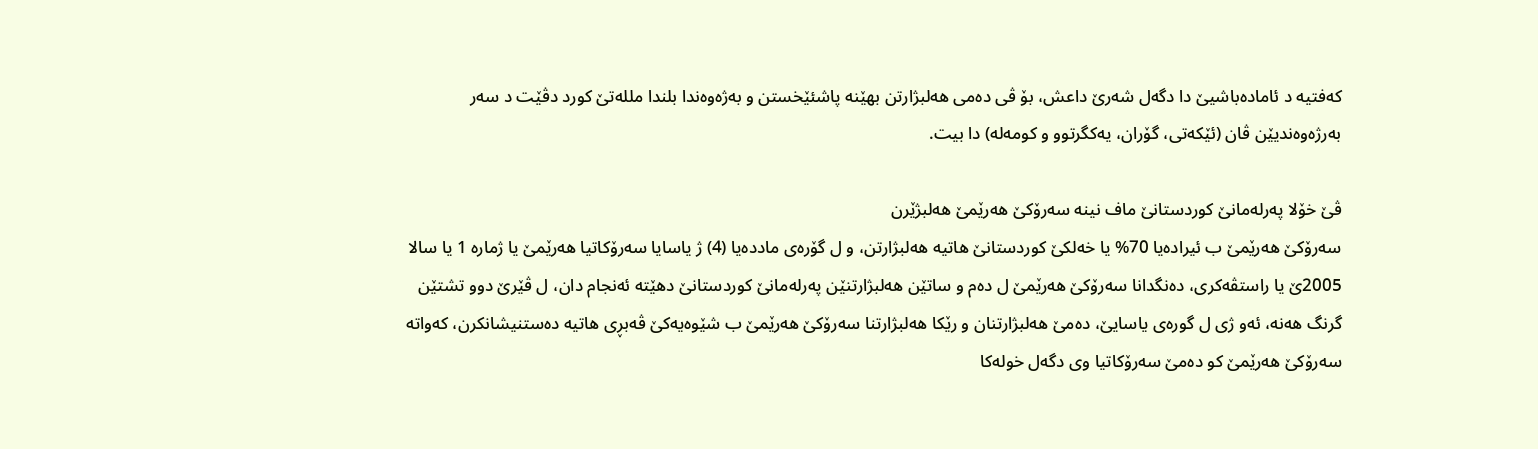كه‌فتیه‌ د ئاماده‌باشیێ دا دگه‌ل شه‌رێ داعش، بۆ ڤی ده‌می هه‌لبژارتن بهێنه‌ پاشئێخستن و به‌ژه‌وه‌ندا بلندا ملله‌تێ كورد دڤێت د سه‌ر به‌رژه‌وه‌ندیێن ڤان (ئێكه‌تی، گۆران، یه‌كگرتوو و كومه‌له‌) دا بیت.

ڤێ خۆلا په‌رله‌مانێ كوردستانێ ماف نینه‌ سه‌رۆكێ هه‌رێمێ هه‌لبژێرن
سه‌رۆكێ هه‌رێمێ ب ئیراده‌یا 70% یا خه‌لكێ كوردستانێ هاتیه‌ هه‌لبژارتن، و ل گۆره‌ی مادده‌یا (4) ژ یاسایا سه‌رۆكاتیا هه‌رێمێ یا ژماره‌ 1 یا سالا 2005ێ یا راستڤه‌كری، ده‌نگدانا سه‌رۆكێ هه‌رێمێ ل ده‌م و ساتێن هه‌لبژارتنێن په‌رله‌مانێ كوردستانێ دهێته‌ ئه‌نجام دان، ل ڤێرێ دوو تشتێن گرنگ هه‌نه‌، ئه‌و ژی ل گوره‌ی یاسایێ، ده‌مێ هه‌لبژارتنان و رێكا هه‌لبژارتنا سه‌رۆكێ هه‌رێمێ ب شێوه‌یه‌كێ ڤه‌بڕی هاتیه‌ ده‌ستنیشانكرن، كه‌واته‌ سه‌رۆكێ هه‌رێمێ كو ده‌مێ سه‌رۆكاتیا وی دگه‌ل خوله‌كا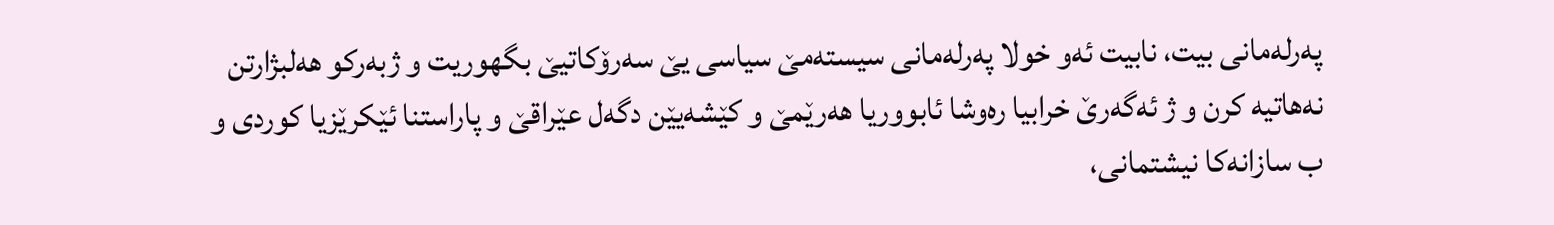په‌رله‌مانی بیت، نابیت ئه‌و خولا په‌رله‌مانی سیسته‌مێ سیاسی یێ سه‌رۆكاتیێ بگهوریت و ژبه‌ركو هه‌لبژارتن نه‌هاتیه‌ كرن و ژ ئه‌گه‌رێ خرابیا ره‌وشا ئابووریا هه‌رێمێ و كێشه‌یێن دگه‌ل عێراقێ و پاراستنا ئێكرێزیا كوردی و ب سازانه‌كا نیشتمانی،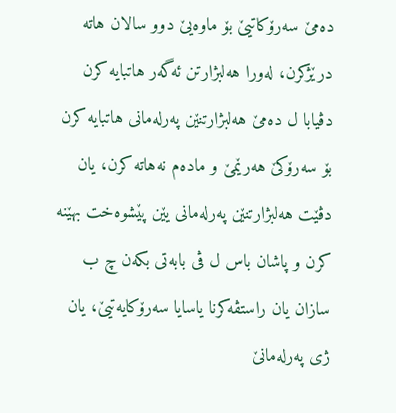ده‌مێ سه‌رۆكاتیێ بۆ ماوه‌یێ دوو سالان هاته‌ درێژكرن، له‌ورا هه‌لبژارتن ئه‌گه‌ر هاتبایه‌ كرن دڤیابا ل ده‌مێ هه‌لبژارتنێن په‌رله‌مانی هاتبایه‌ كرن بۆ سه‌رۆكێ هه‌رێمێ و ماده‌م نه‌هاته‌ كرن، یان دڤێت هه‌لبژارتنێن په‌رله‌مانی یێن پێشوه‌خت بهێنه‌ كرن و پاشان باس ل ڤی بابه‌تی بكه‌ن چ ب سازان یان راستڤه‌كرنا یاسایا سه‌رۆكایه‌تیێ، یان ژی په‌رله‌مانێ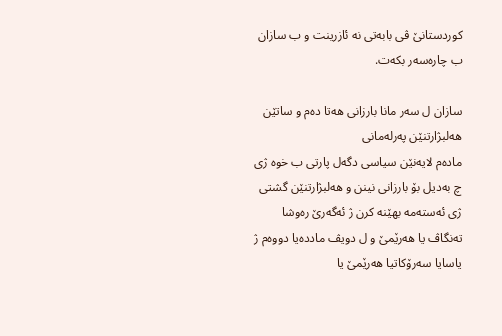كوردستانێ ڤی بابه‌تی نه‌ ئازرینت و ب سازان ب چاره‌سه‌ر بكه‌ت.

سازان ل سه‌ر مانا بارزانی هه‌تا ده‌م و ساتێن هه‌لبژارتنێن په‌رله‌مانی
ماده‌م لایه‌نێن سیاسی دگه‌ل پارتی ب خوه‌ ژی چ به‌دیل بۆ بارزانی نینن و هه‌لبژارتنێن گشتی ژی ئه‌سته‌مه‌ بهێنه‌ كرن ژ ئه‌گه‌رێ ره‌وشا ته‌نگاڤ یا هه‌رێمێ و ل دویڤ مادده‌یا دووه‌م ژ یاسایا سه‌رۆكاتیا هه‌رێمێ یا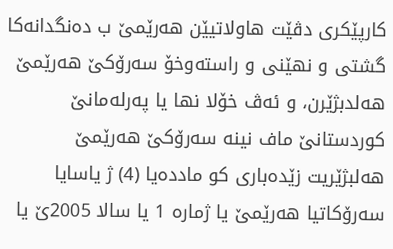كارپێكری دڤێت هاولاتیێن هه‌رێمێ ب ده‌نگدانه‌كا گشتی و نهێنی و راسته‌وخۆ سه‌رۆكێ هه‌رێمێ هه‌لدبژێرن، و ئه‌ڤ خۆلا نها یا په‌رله‌مانێ كوردستانێ ماف نینه‌ سه‌رۆكێ هه‌رێمێ هه‌لبژێریت زێده‌باری كو مادده‌یا (4) ژ یاسایا سه‌رۆكاتیا هه‌رێمێ یا ژماره‌ 1 یا سالا 2005ێ یا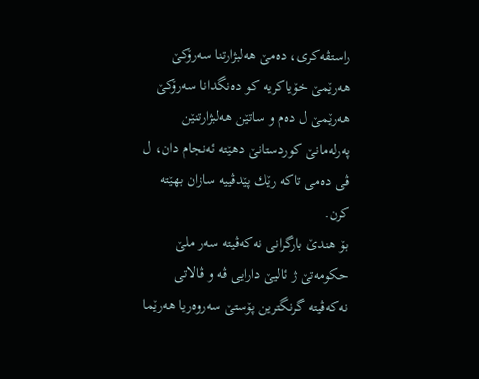راستڤه‌كری، ده‌مێ هه‌لبژارتنا سه‌رۆكێ هه‌رێمێ خۆیاكریه‌ كو ده‌نگدانا سه‌رۆكێ هه‌رێمێ ل ده‌م و ساتێن هه‌لبژارتنێن په‌رله‌مانێ كوردستانێ دهێته‌ ئه‌نجام دان، ل ڤی ده‌می تاكه‌ رێك پێدڤییه‌ سازان بهێته‌ كرن.
بۆ هندێ بارگرانی نه‌كه‌ڤیته‌ سه‌ر ملێ حكومه‌تێ ژ ئالیێ دارایی ڤه‌ و ڤالاتی نه‌كه‌ڤیته‌ گرنگترین پۆستێ سه‌روه‌ریا هه‌رێما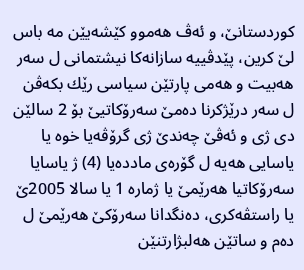كوردستانێ، و ئه‌ڤ هه‌موو كێشه‌یێن مه‌ باس لێ كرین، پێدڤییه‌ سازانه‌كا نیشتمانی ل سه‌ر هه‌بیت و هه‌می پارتێن سیاسی رێك بكه‌ڤن ل سه‌ر درێژكرنا ده‌مێ سه‌رۆكاتیێ بۆ 2 سالێن دی ژی و ئه‌ڤێ چه‌ندێ ژی گرۆڤه‌یا خوه‌ یا یاسایی هه‌یه‌ ل گۆره‌ی مادده‌یا (4) ژ یاسایا سه‌رۆكاتیا هه‌رێمێ یا ژماره‌ 1 یا سالا 2005ێ یا راستڤه‌كری، ده‌نگدانا سه‌رۆكێ هه‌رێمێ ل ده‌م و ساتێن هه‌لبژارتنێن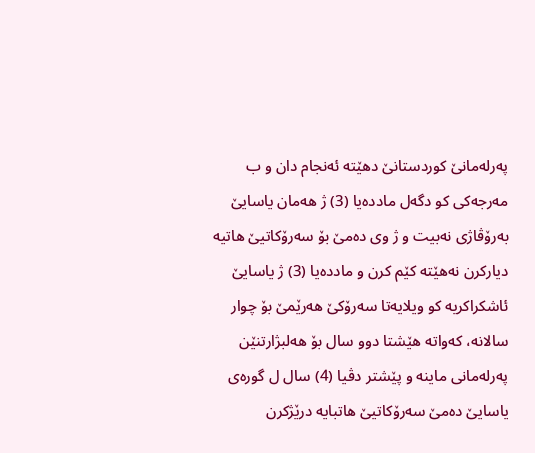په‌رله‌مانێ كوردستانێ دهێته‌ ئه‌نجام دان و ب مه‌رجه‌كی كو دگه‌ل مادده‌یا (3) ژ هه‌مان یاسایێ به‌رۆڤاژی نه‌بیت و ژ وی ده‌مێ بۆ سه‌رۆكاتیێ هاتیه‌ دیاركرن نه‌هێته‌ كێم كرن و مادده‌یا (3) ژ یاسایێ ئاشكراكریه‌ كو ویلایه‌تا سه‌رۆكێ هه‌رێمێ بۆ چوار سالانه‌، كه‌واته‌ هێشتا دوو سال بۆ هه‌لبژارتنێن په‌رله‌مانی ماینه‌ و پێشتر دڤیا (4) سال ل گوره‌ی یاسایێ ده‌مێ سه‌رۆكاتیێ هاتبایه‌ درێژكرن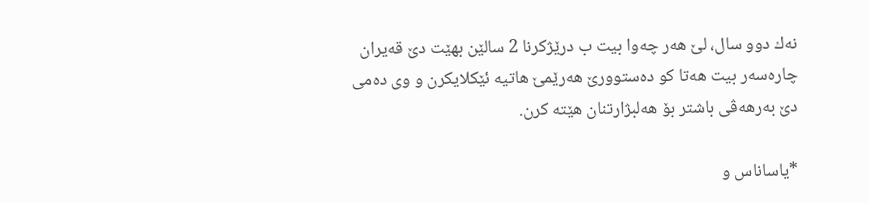نه‌ك دوو سال، لێ هه‌ر چه‌وا بیت ب درێژكرنا 2 سالێن بهێت دێ قه‌یران چاره‌سه‌ر بیت هه‌تا كو ده‌ستوورێ هه‌رێمێ هاتیه‌ ئێكلایكرن و وی ده‌می دێ به‌رهه‌ڤی باشتر بۆ هه‌لبژارتنان هێته‌ كرن.

*یاساناس و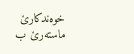خوه‌ندكارێ ماسته‌رێ ب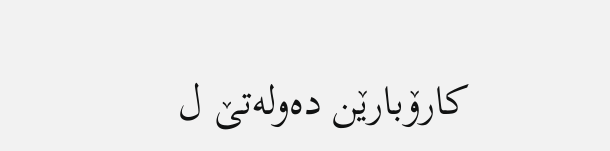كارۆبارێن ده‌وله‌تێ ل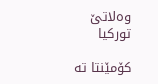وه‌لاتێ توركیا

کۆمێنتا تە